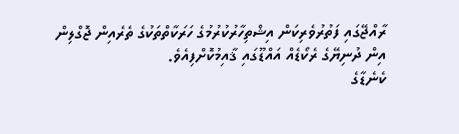ރާއްޖޭގައި ފަތުރުވެރިކަން އިޝްތިހާރުކުރުމުގެ ހަރަކާތްތަކުގެ ތެރެއިން ޖޮގްލިން އިން ދުނިޔޭގެ ރެކޯޑެއް އައްޑޫގައި ޤާއިމުކޮށްފިއެވެ.
ކެނެޑާގެ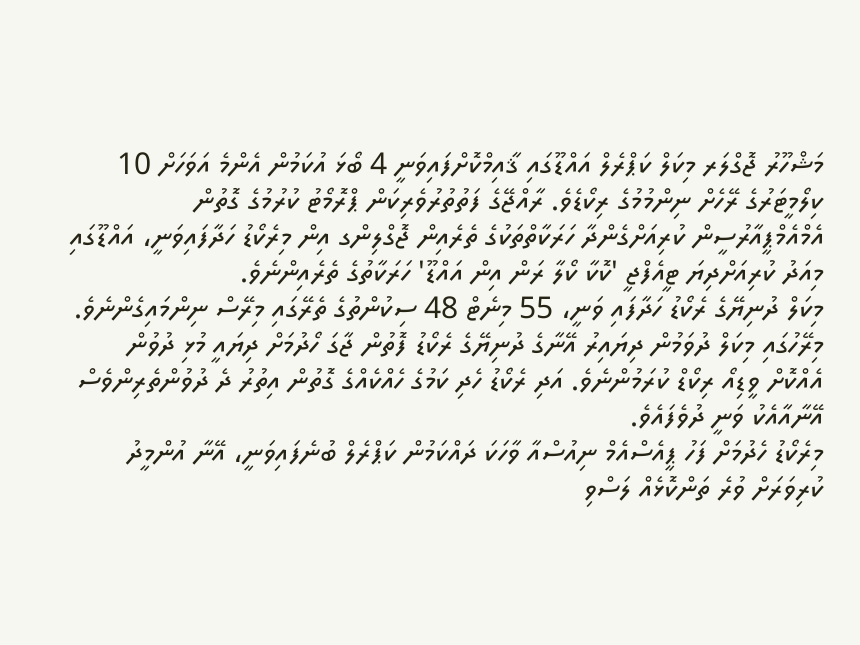މަޝްހޫރު ޖޮގްލަރ މިކަލް ކަޕްރެލް އައްޑޫގައި ޤާއިމްކޮށްފައިވަނީ 4 ބޯޅަ އުކަމުން އެންމެ އަވަހަށް 10 ކިލޯމީޓަރުގެ ރޭހެށް ނިންމުމުގެ ރިކޯޑެވެ. ރާއްޖޭގެ ފަތުތުރުވެރިކަން ޕްރޮމޯޓު ކުރުމުގެ ގޮތުން އެމްއެމްޕީއާރުސީން ކުރިއަށްގެންދާ ހަރަކާތްތަކުގެ ތެރެއިން ޖޮގްލިންގ އިން މިރެކޯޑު ހަދާފައިވަނީ، އައްޑޫގައި މިއަދު ކުރިއަށްދިޔަ ޓީއެފްޖީ 'ކޮކާ ކޯލާ ރަން އިން އައްޑޫ' ހަރަކާތުގެ ތެރެއިންނެވެ.
މިކަލް ދުނިޔޭގެ ރެކޯޑު ހަދާފައި ވަނީ، 55 މިނެޓް 48 ސިކުންތުގެ ތެރޭގައި މިރޭސް ނިންމައިގެންނެވެ. މިރޭހުގައި މިކަލް ދުވަމުން ދިޔައިރު އޭނާގެ ދުނިޔޭގެ ރެކޯޑު ފޮތުން ޖާގަ ހޯދުމަށް ދިޔައީ މުޅި ދުވުން އެއްކޮށް ވީޑިއޯ ރިކޯޑް ކުރަމުންނެވެ. އަދި ރެކޯޑު ހެދި ކަމުގެ ހެއްކެއްގެ ގޮތުން އިތުރު ދެ ދުވުންތެރިންވެސް އޭނާއާއެކު ވަނީ ދުވެފައެވެ.
މިރެކޯޑު ހެދުމަށް ފަހު ޕީއެސްއެމް ނިއުސްއާ ވާހަކަ ދައްކަމުން ކަޕްރެލް ބުނެފައިވަނީ، އޭނާ އުންމީދު ކުރިވަރަށް ވުރެ ތަންކޮޅެއް ލަސްވި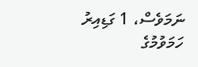ނަމަވެސް، 1 ގަޑިއިރު ހަމަވުމުގެ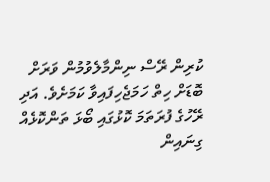ކުރިން ރޭސް ނިންމާލެވުމުން ވަރަށް ބޮޑަށް ހިތް ހަމަޖެހިފައިވާ ކަމަށެވެ. އަދި ރޭހުގެ ފުރަތަމަ ކޮޅުގައި ބޯޅަ ތަންކޮޅެއް ގިނައިން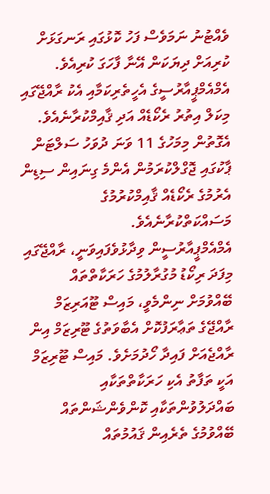ވެއްޓުނު ނަމަވެސް ފަހު ކޮޅުގައި ރަނގަޅަށް ކުރިއަށް ދިޔަކަން އޭނާ ފާހަގަ ކުރިއެވެ.
އެމްއެމްޕީއާރުސީގެ އެހީތެރިކަމާއި އެކު ރާއްޖޭގައި މިކަލް އިތުރު ރެކޯޑެއް އަދި ޤާއިމްކުރާނެއެވެ. އެގޮތުން މިމަހުގެ 11 ވަނަ ދުވަހު ސަލްޓަން ޕާކުގައި ޖޮގްލްކުރަމުން އެންމެ ގިނައިން ސިޑިން އެރުމުގެ ރެކޯޑެއް ޤާއިމްކުރުމުގެ މަސައްކަތްކުރާނެއެވެ.
އެމްއެމްޕީއާރުސީން ވިދާޅުވެފައިވަނީ، ރާއްޖޭގައި މިފަދަ ރިކޯޑު މުގުރާލުމުގެ ހަރަކާތްތައް ބޭއްވުމަށް ނިންމެވީ، މައިސް ޓޫއަރިޒަމް ރާއްޖޭގެ ތަޢާރަފުކޮށް އެބާވަތުގެ ޓޫރިޒަމް އިން ރާއްޖެއަށް ފައިދާ ހޯދުމަށެވެ. މައިސް ޓޫރިޒަމް އަކީ ތަފާތު އެކި ހަރަކާތްތަކާއި ބައްދަލުވުންތަކާއި ކޮންވެންޝަންތައް ބޭއްވުމުގެ ތެރެއިން ޤައުމުތައް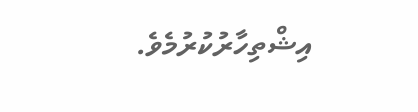އިޝްތިހާރުކުރުމެވެ.